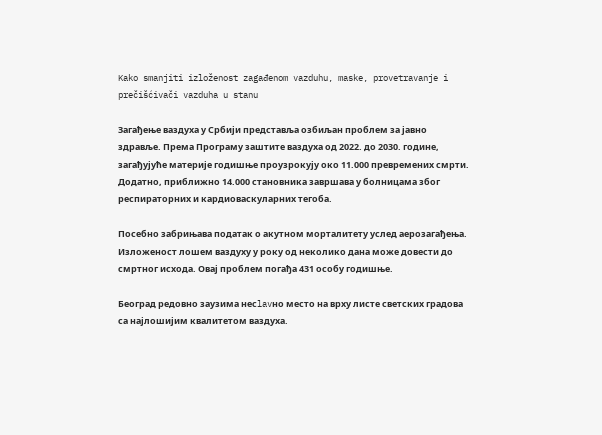Kako smanjiti izloženost zagađenom vazduhu, maske, provetravanje i prečišćivači vazduha u stanu

Загађење ваздуха у Србији представља озбиљан проблем за јавно здравље. Према Програму заштите ваздуха од 2022. до 2030. године, загађујуће материје годишње проузрокују око 11.000 превремених смрти. Додатно, приближно 14.000 становника завршава у болницама због респираторних и кардиоваскуларних тегоба.

Посебно забрињава податак о акутном морталитету услед аерозагађења. Изложеност лошем ваздуху у року од неколико дана може довести до смртног исхода. Овај проблем погађа 431 особу годишње.

Београд редовно заузима несlavно место на врху листе светских градова са најлошијим квалитетом ваздуха.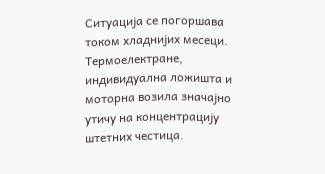Ситуација се погоршава током хладнијих месеци. Термоелектране, индивидуална ложишта и моторна возила значајно утичу на концентрацију штетних честица.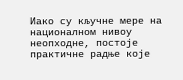Иако су кључне мере на националном нивоу неопходне, постоје практичне радње које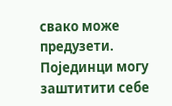свако може предузети. Појединци могу заштитити себе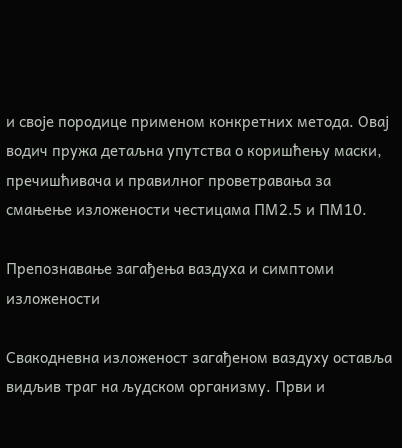и своје породице применом конкретних метода. Овај водич пружа детаљна упутства о коришћењу маски, пречишћивача и правилног проветравања за смањење изложености честицама ПМ2.5 и ПМ10.

Препознавање загађења ваздуха и симптоми изложености

Свакодневна изложеност загађеном ваздуху оставља видљив траг на људском организму. Први и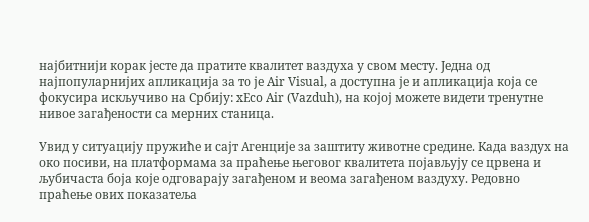најбитнији корак јесте да пратите квалитет ваздуха у свом месту. Једна од најпопуларнијих апликација за то је Air Visual, а доступна је и апликација која се фокусира искључиво на Србију: xEco Air (Vazduh), на којој можете видети тренутне нивое загађености са мерних станица.

Увид у ситуацију пружиће и сајт Агенције за заштиту животне средине. Када ваздух на око посиви, на платформама за праћење његовог квалитета појављују се црвена и љубичаста боја које одговарају загађеном и веома загађеном ваздуху. Редовно праћење ових показатеља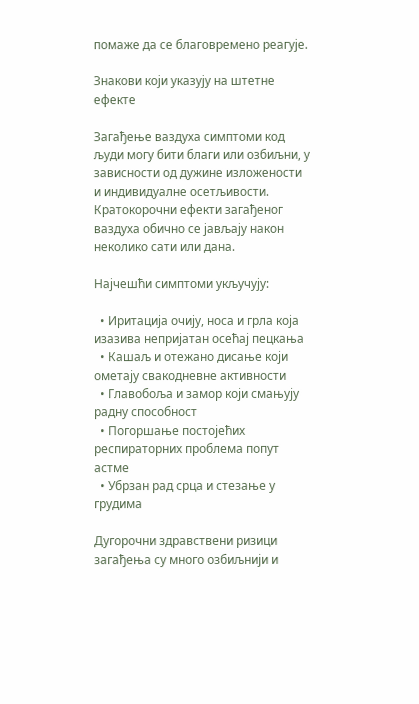помаже да се благовремено реагује.

Знакови који указују на штетне ефекте

Загађење ваздуха симптоми код људи могу бити благи или озбиљни, у зависности од дужине изложености и индивидуалне осетљивости. Кратокорочни ефекти загађеног ваздуха обично се јављају након неколико сати или дана.

Најчешћи симптоми укључују:

  • Иритација очију, носа и грла која изазива непријатан осећај пецкања
  • Кашаљ и отежано дисање који ометају свакодневне активности
  • Главобоља и замор који смањују радну способност
  • Погоршање постојећих респираторних проблема попут астме
  • Убрзан рад срца и стезање у грудима

Дугорочни здравствени ризици загађења су много озбиљнији и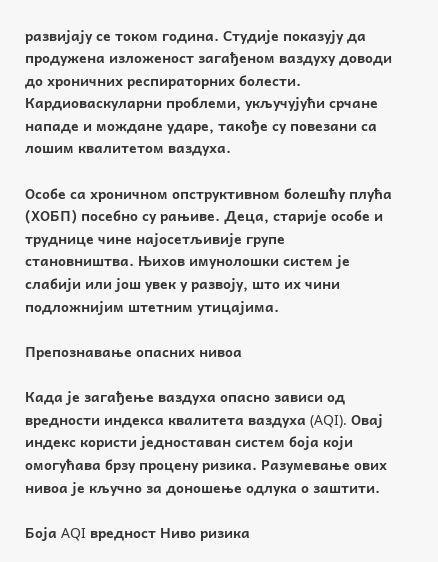развијају се током година. Студије показују да продужена изложеност загађеном ваздуху доводи до хроничних респираторних болести. Кардиоваскуларни проблеми, укључујући срчане нападе и мождане ударе, такође су повезани са лошим квалитетом ваздуха.

Особе са хроничном опструктивном болешћу плућа (ХОБП) посебно су рањиве. Деца, старије особе и труднице чине најосетљивије групе становништва. Њихов имунолошки систем је слабији или још увек у развоју, што их чини подложнијим штетним утицајима.

Препознавање опасних нивоа

Када је загађење ваздуха опасно зависи од вредности индекса квалитета ваздуха (AQI). Овај индекс користи једноставан систем боја који омогућава брзу процену ризика. Разумевање ових нивоа је кључно за доношење одлука о заштити.

Боја AQI вредност Ниво ризика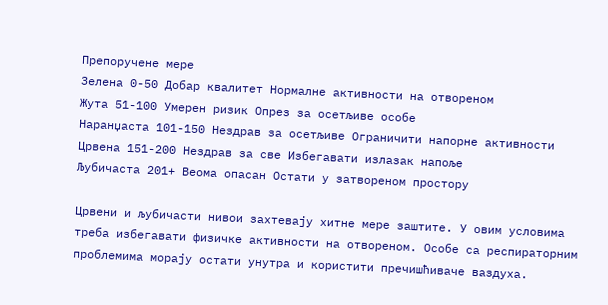Препоручене мере
Зелена 0-50 Добар квалитет Нормалне активности на отвореном
Жута 51-100 Умерен ризик Опрез за осетљиве особе
Наранџаста 101-150 Нездрав за осетљиве Ограничити напорне активности
Црвена 151-200 Нездрав за све Избегавати излазак напоље
Љубичаста 201+ Веома опасан Остати у затвореном простору

Црвени и љубичасти нивои захтевају хитне мере заштите. У овим условима треба избегавати физичке активности на отвореном. Особе са респираторним проблемима морају остати унутра и користити пречишћиваче ваздуха.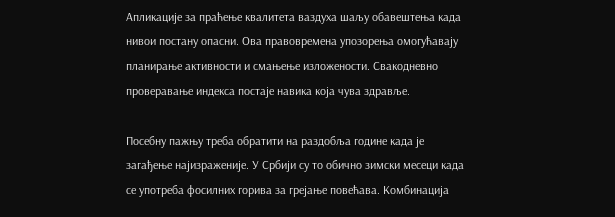Апликације за праћење квалитета ваздуха шаљу обавештења када нивои постану опасни. Ова правовремена упозорења омогућавају планирање активности и смањење изложености. Свакодневно проверавање индекса постаје навика која чува здравље.

Посебну пажњу треба обратити на раздобља године када је загађење најизраженије. У Србији су то обично зимски месеци када се употреба фосилних горива за грејање повећава. Комбинација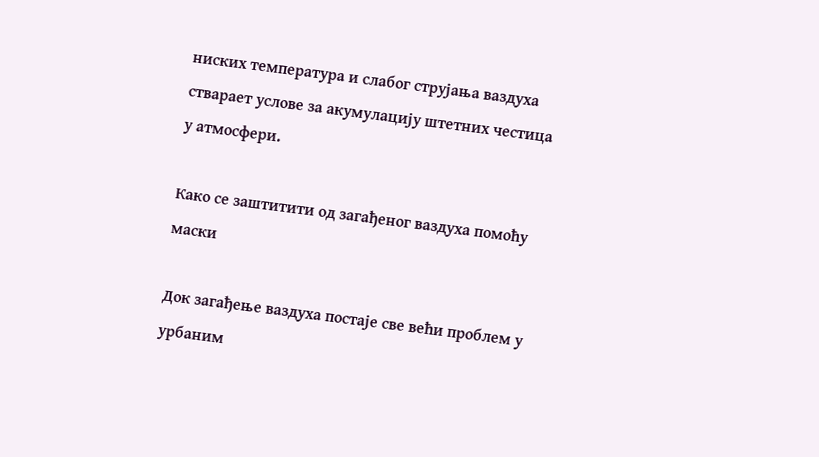ниских температура и слабог струјања ваздуха стварает услове за акумулацију штетних честица у атмосфери.

Како се заштитити од загађеног ваздуха помоћу маски

Док загађење ваздуха постаје све већи проблем у урбаним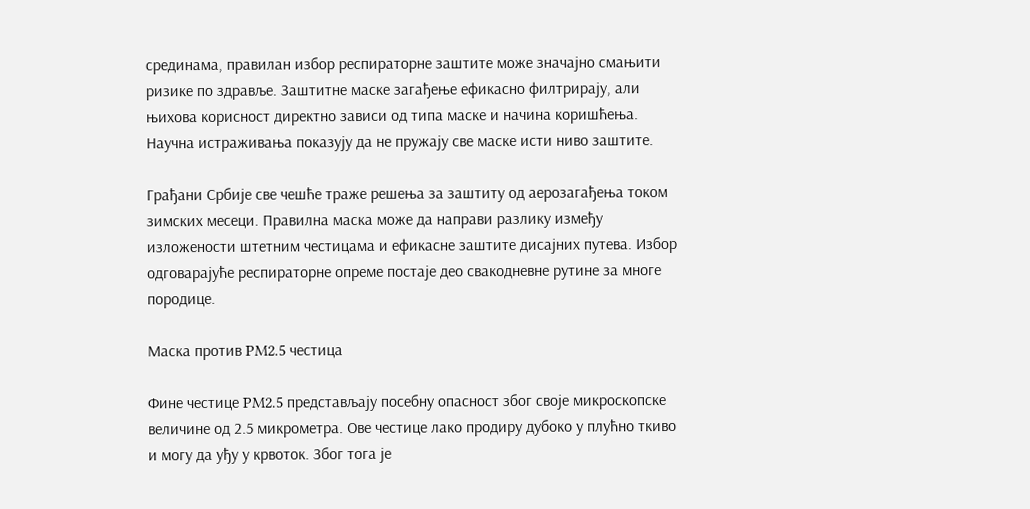срединама, правилан избор респираторне заштите може значајно смањити ризике по здравље. Заштитне маске загађење ефикасно филтрирају, али њихова корисност директно зависи од типа маске и начина коришћења. Научна истраживања показују да не пружају све маске исти ниво заштите.

Грађани Србије све чешће траже решења за заштиту од аерозагађења током зимских месеци. Правилна маска може да направи разлику између изложености штетним честицама и ефикасне заштите дисајних путева. Избор одговарајуће респираторне опреме постаје део свакодневне рутине за многе породице.

Маска против PM2.5 честица

Фине честице PM2.5 представљају посебну опасност због своје микроскопске величине од 2.5 микрометра. Ове честице лако продиру дубоко у плућно ткиво и могу да уђу у крвоток. Због тога је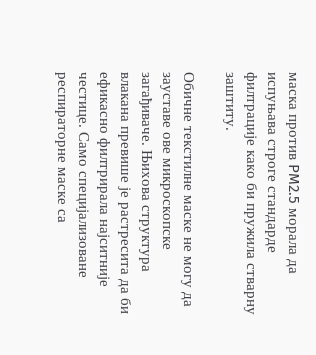маска против PM2.5 морала да испуњава строге стандарде филтрације како би пружила стварну заштиту.

Обичне текстилне маске не могу да зауставе ове микроскопске загађиваче. Њихова структура влакана превише је растресита да би ефикасно филтрирала најситније честице. Само специјализоване респираторне маске са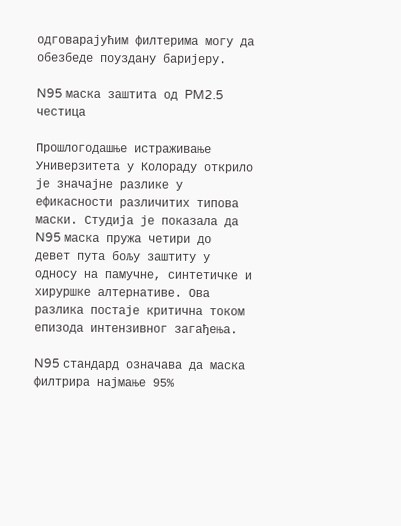одговарајућим филтерима могу да обезбеде поуздану баријеру.

N95 маска заштита од PM2.5 честица

Прошлогодашње истраживање Универзитета у Колораду открило је значајне разлике у ефикасности различитих типова маски. Студија је показала да N95 маска пружа четири до девет пута бољу заштиту у односу на памучне, синтетичке и хируршке алтернативе. Ова разлика постаје критична током епизода интензивног загађења.

N95 стандард означава да маска филтрира најмање 95%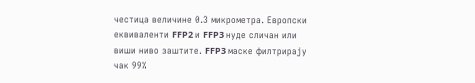честица величине 0.3 микрометра. Европски еквиваленти FFP2 и FFP3 нуде сличан или виши ниво заштите. FFP3 маске филтрирају чак 99%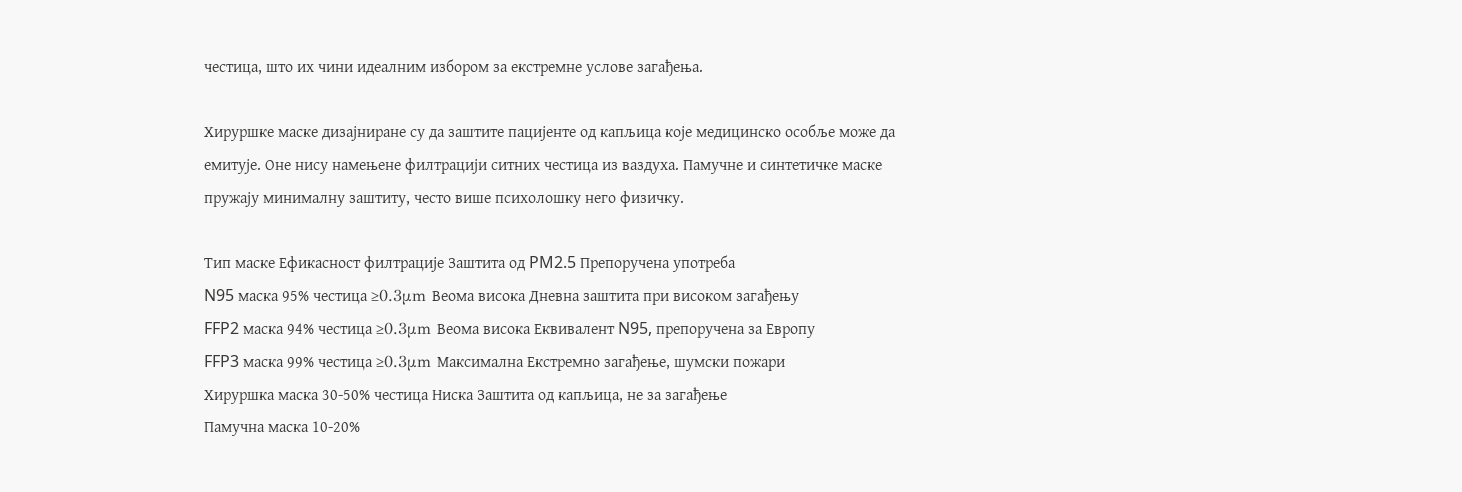честица, што их чини идеалним избором за екстремне услове загађења.

Хируршке маске дизајниране су да заштите пацијенте од капљица које медицинско особље може да емитује. Оне нису намењене филтрацији ситних честица из ваздуха. Памучне и синтетичке маске пружају минималну заштиту, често више психолошку него физичку.

Тип маске Ефикасност филтрације Заштита од PM2.5 Препоручена употреба
N95 маска 95% честица ≥0.3μm Веома висока Дневна заштита при високом загађењу
FFP2 маска 94% честица ≥0.3μm Веома висока Еквивалент N95, препоручена за Европу
FFP3 маска 99% честица ≥0.3μm Максимална Екстремно загађење, шумски пожари
Хируршка маска 30-50% честица Ниска Заштита од капљица, не за загађење
Памучна маска 10-20%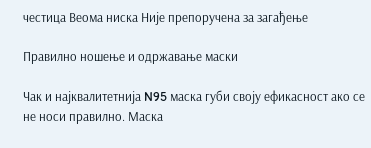честица Веома ниска Није препоручена за загађење

Правилно ношење и одржавање маски

Чак и најквалитетнија N95 маска губи своју ефикасност ако се не носи правилно. Маска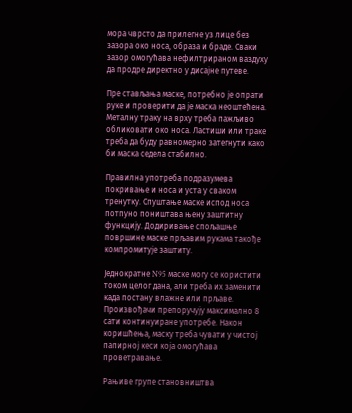мора чврсто да прилегне уз лице без зазора око носа, образа и браде. Сваки зазор омогућава нефилтрираном ваздуху да продре директно у дисајне путеве.

Пре стављања маске, потребно је опрати руке и проверити да је маска неоштећена. Металну траку на врху треба пажљиво обликовати око носа. Ластиши или траке треба да буду равномерно затегнути како би маска седела стабилно.

Правилна употреба подразумева покривање и носа и уста у сваком тренутку. Спуштање маске испод носа потпуно поништава њену заштитну функцију. Додиривање спољашње површине маске прљавим рукама такође компромитује заштиту.

Једнократне N95 маске могу се користити током целог дана, али треба их заменити када постану влажне или прљаве. Произвођачи препоручују максимално 8 сати континуиране употребе. Након коришћења, маску треба чувати у чистој папирној кеси која омогућава проветравање.

Рањиве групе становништва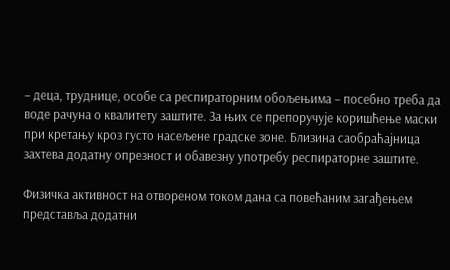– деца, труднице, особе са респираторним обољењима – посебно треба да воде рачуна о квалитету заштите. За њих се препоручује коришћење маски при кретању кроз густо насељене градске зоне. Близина саобраћајница захтева додатну опрезност и обавезну употребу респираторне заштите.

Физичка активност на отвореном током дана са повећаним загађењем представља додатни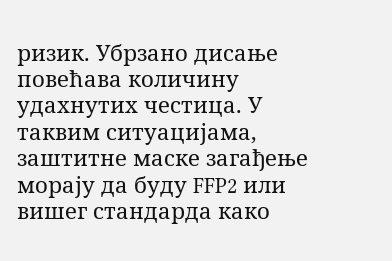ризик. Убрзано дисање повећава количину удахнутих честица. У таквим ситуацијама, заштитне маске загађење морају да буду FFP2 или вишег стандарда како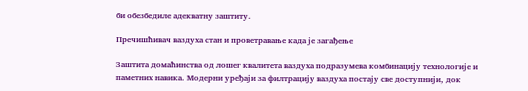би обезбедиле адекватну заштиту.

Пречишћивач ваздуха стан и проветравање када је загађење

Заштита домаћинства од лошег квалитета ваздуха подразумева комбинацију технологије и паметних навика. Модерни уређаји за филтрацију ваздуха постају све доступнији, док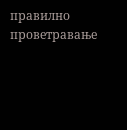правилно проветравање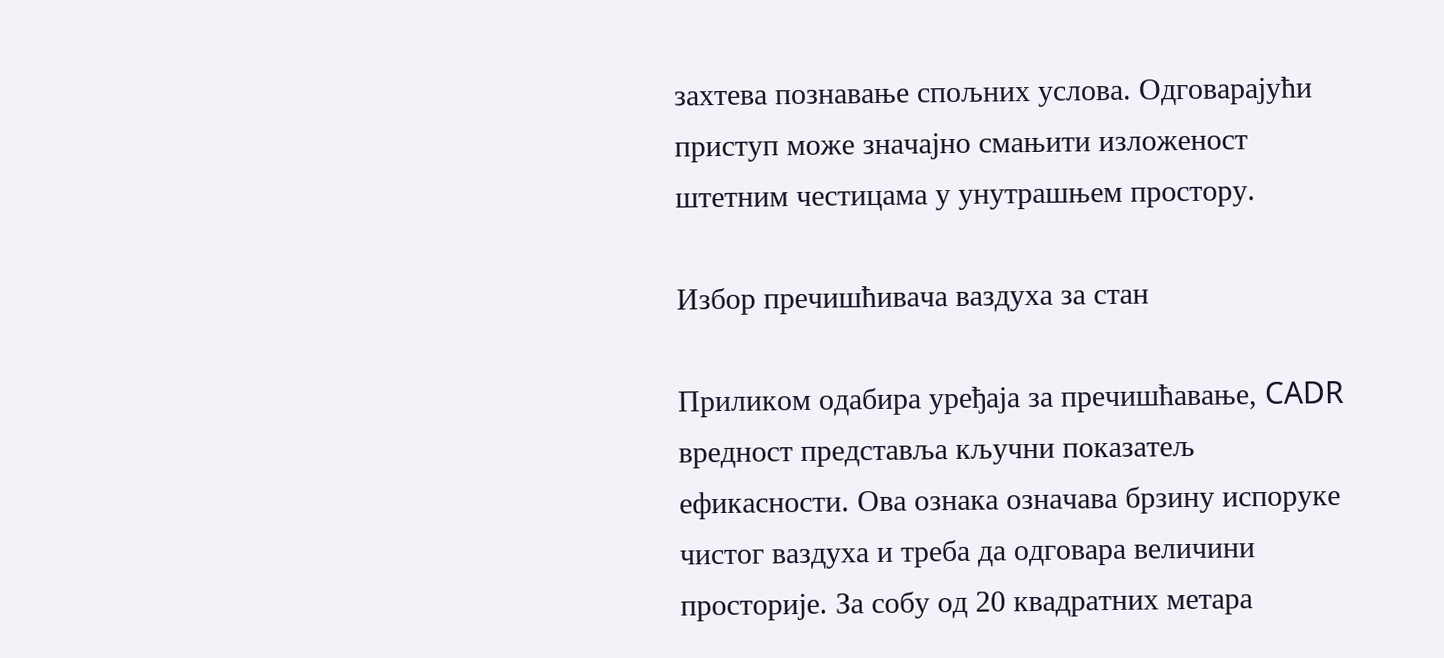захтева познавање спољних услова. Одговарајући приступ може значајно смањити изложеност штетним честицама у унутрашњем простору.

Избор пречишћивача ваздуха за стан

Приликом одабира уређаја за пречишћавање, CADR вредност представља кључни показатељ ефикасности. Ова ознака означава брзину испоруке чистог ваздуха и треба да одговара величини просторије. За собу од 20 квадратних метара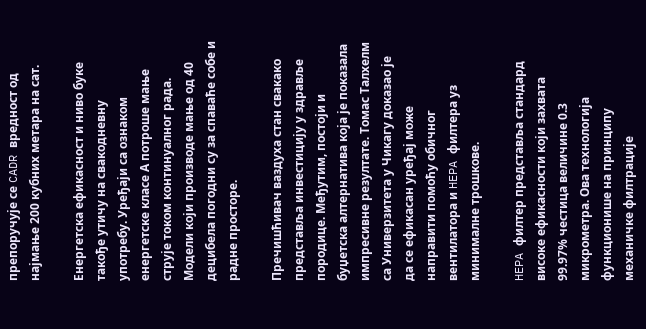препоручује се CADR вредност од најмање 200 кубних метара на сат.

Енергетска ефикасност и ниво буке такође утичу на свакодневну употребу. Уређаји са ознаком енергетске класе А потроше мање струје током континуалног рада. Модели који производе мање од 40 децибела погодни су за спаваће собе и радне просторе.

Пречишћивач ваздуха стан свакако представља инвестицију у здравље породице. Међутим, постоји и буџетска алтернатива која је показала импресивне резултате. Томас Талхелм са Универзитета у Чикагу доказао је да се ефикасан уређај може направити помоћу обичног вентилатора и HEPA филтера уз минималне трошкове.

HEPA филтер представља стандард високе ефикасности који захвата 99.97% честица величине 0.3 микрометра. Ова технологија функционише на принципу механичке филтрације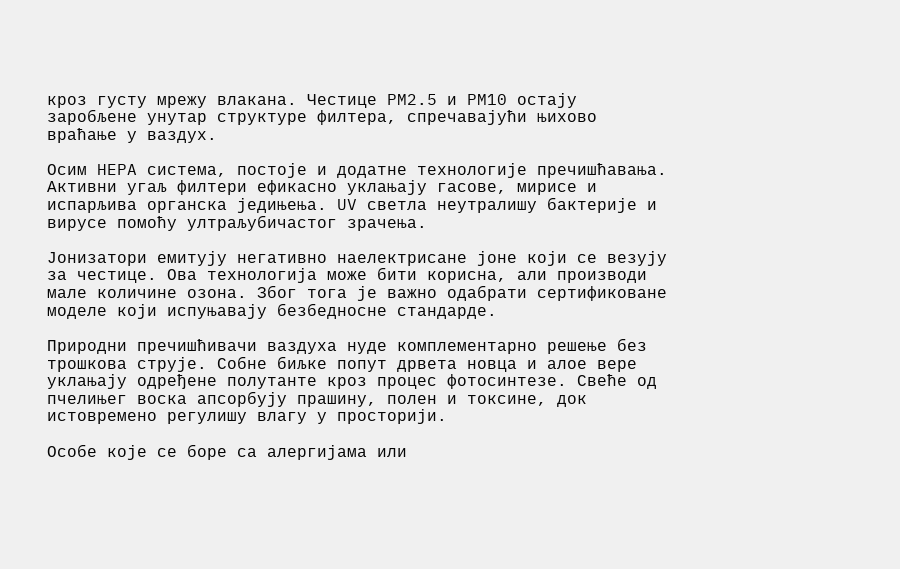кроз густу мрежу влакана. Честице PM2.5 и PM10 остају заробљене унутар структуре филтера, спречавајући њихово враћање у ваздух.

Осим HEPA система, постоје и додатне технологије пречишћавања. Активни угаљ филтери ефикасно уклањају гасове, мирисе и испарљива органска једињења. UV светла неутралишу бактерије и вирусе помоћу ултраљубичастог зрачења.

Јонизатори емитују негативно наелектрисане јоне који се везују за честице. Ова технологија може бити корисна, али производи мале количине озона. Због тога је важно одабрати сертификоване моделе који испуњавају безбедносне стандарде.

Природни пречишћивачи ваздуха нуде комплементарно решење без трошкова струје. Собне биљке попут дрвета новца и алое вере уклањају одређене полутанте кроз процес фотосинтезе. Свеће од пчелињег воска апсорбују прашину, полен и токсине, док истовремено регулишу влагу у просторији.

Особе које се боре са алергијама или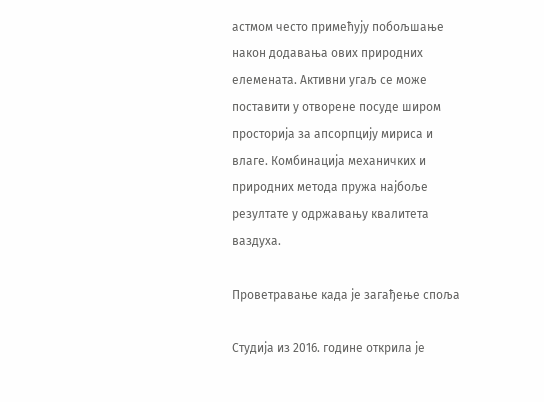астмом често примећују побољшање након додавања ових природних елемената. Активни угаљ се може поставити у отворене посуде широм просторија за апсорпцију мириса и влаге. Комбинација механичких и природних метода пружа најбоље резултате у одржавању квалитета ваздуха.

Проветравање када је загађење споља

Студија из 2016. године открила је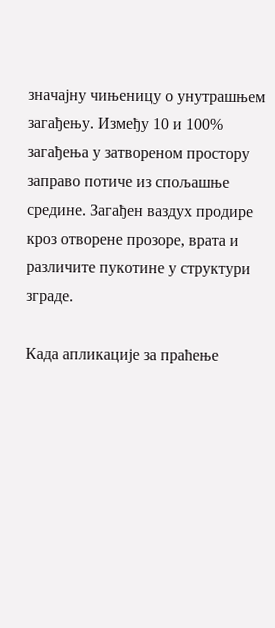значајну чињеницу о унутрашњем загађењу. Између 10 и 100% загађења у затвореном простору заправо потиче из спољашње средине. Загађен ваздух продире кроз отворене прозоре, врата и различите пукотине у структури зграде.

Када апликације за праћење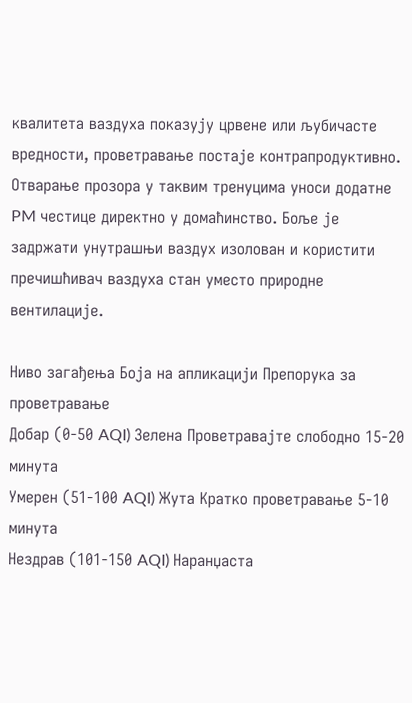квалитета ваздуха показују црвене или љубичасте вредности, проветравање постаје контрапродуктивно. Отварање прозора у таквим тренуцима уноси додатне PM честице директно у домаћинство. Боље је задржати унутрашњи ваздух изолован и користити пречишћивач ваздуха стан уместо природне вентилације.

Ниво загађења Боја на апликацији Препорука за проветравање
Добар (0-50 AQI) Зелена Проветравајте слободно 15-20 минута
Умерен (51-100 AQI) Жута Кратко проветравање 5-10 минута
Нездрав (101-150 AQI) Наранџаста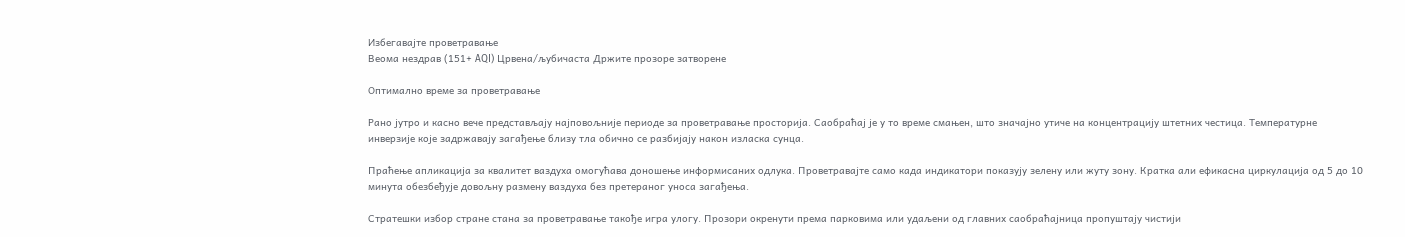Избегавајте проветравање
Веома нездрав (151+ AQI) Црвена/љубичаста Држите прозоре затворене

Оптимално време за проветравање

Рано јутро и касно вече представљају најповољније периоде за проветравање просторија. Саобраћај је у то време смањен, што значајно утиче на концентрацију штетних честица. Температурне инверзије које задржавају загађење близу тла обично се разбијају након изласка сунца.

Праћење апликација за квалитет ваздуха омогућава доношење информисаних одлука. Проветравајте само када индикатори показују зелену или жуту зону. Кратка али ефикасна циркулација од 5 до 10 минута обезбеђује довољну размену ваздуха без претераног уноса загађења.

Стратешки избор стране стана за проветравање такође игра улогу. Прозори окренути према парковима или удаљени од главних саобраћајница пропуштају чистији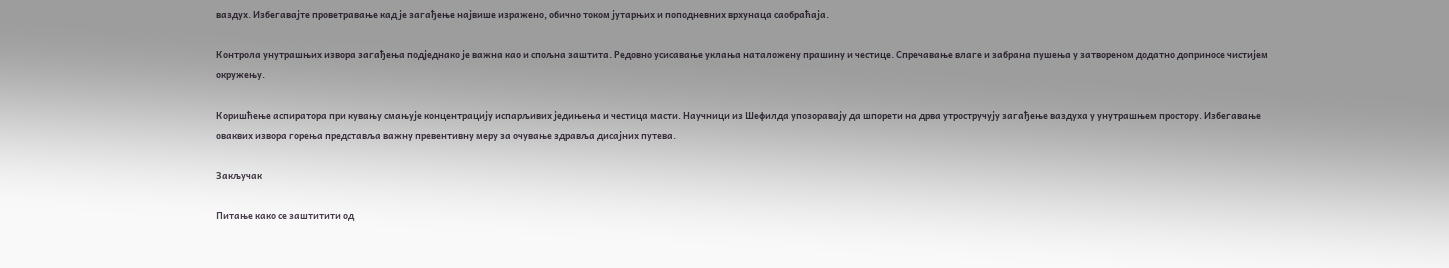ваздух. Избегавајте проветравање кад је загађење највише изражено, обично током јутарњих и поподневних врхунаца саобраћаја.

Контрола унутрашњих извора загађења подједнако је важна као и спољна заштита. Редовно усисавање уклања наталожену прашину и честице. Спречавање влаге и забрана пушења у затвореном додатно доприносе чистијем окружењу.

Коришћење аспиратора при кувању смањује концентрацију испарљивих једињења и честица масти. Научници из Шефилда упозоравају да шпорети на дрва утростручују загађење ваздуха у унутрашњем простору. Избегавање оваквих извора горења представља важну превентивну меру за очување здравља дисајних путева.

Закључак

Питање како се заштитити од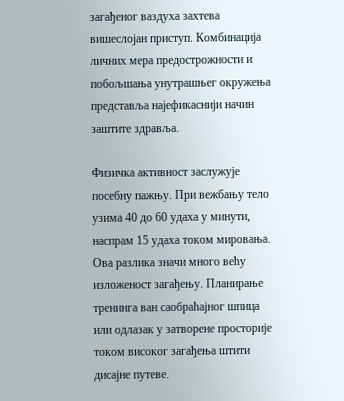загађеног ваздуха захтева вишеслојан приступ. Комбинација личних мера предострожности и побољшања унутрашњег окружења представља најефикаснији начин заштите здравља.

Физичка активност заслужује посебну пажњу. При вежбању тело узима 40 до 60 удаха у минути, наспрам 15 удаха током мировања. Ова разлика значи много већу изложеност загађењу. Планирање тренинга ван саобраћајног шпица или одлазак у затворене просторије током високог загађења штити дисајне путеве.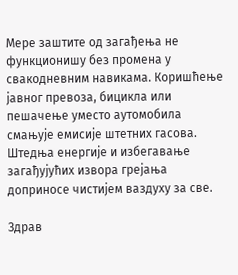Мере заштите од загађења не функционишу без промена у свакодневним навикама. Коришћење јавног превоза, бицикла или пешачење уместо аутомобила смањује емисије штетних гасова. Штедња енергије и избегавање загађујућих извора грејања доприносе чистијем ваздуху за све.

Здрав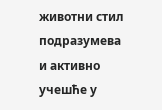животни стил подразумева и активно учешће у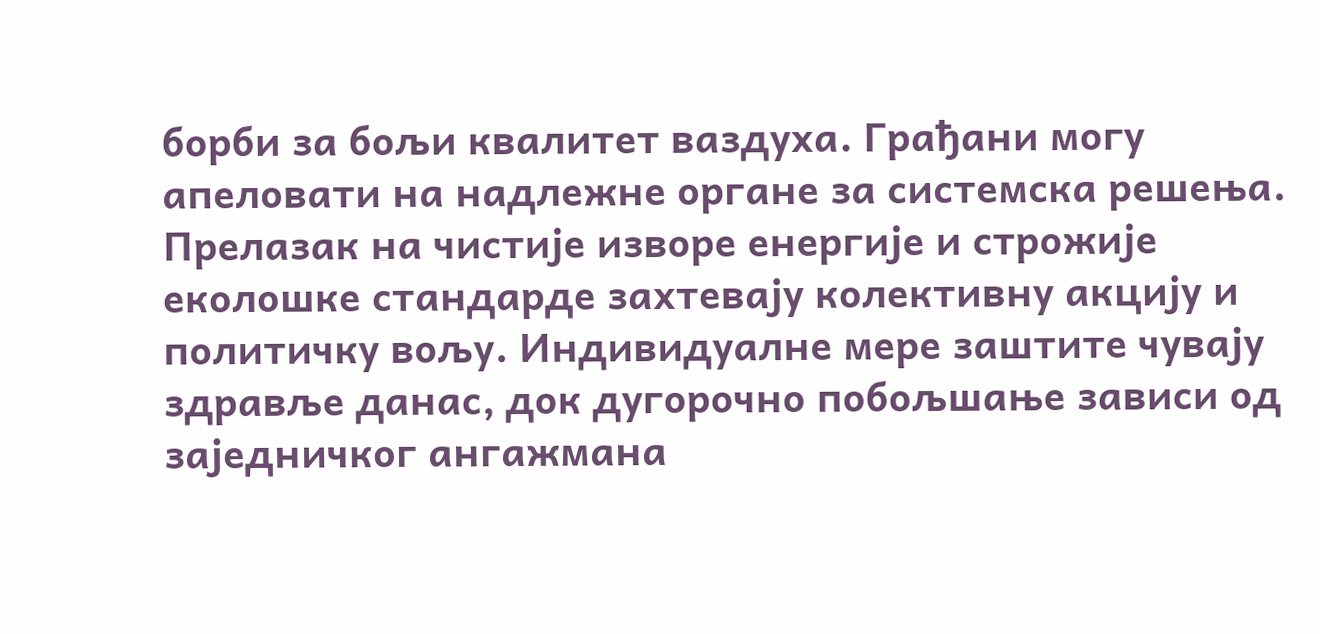борби за бољи квалитет ваздуха. Грађани могу апеловати на надлежне органе за системска решења. Прелазак на чистије изворе енергије и строжије еколошке стандарде захтевају колективну акцију и политичку вољу. Индивидуалне мере заштите чувају здравље данас, док дугорочно побољшање зависи од заједничког ангажмана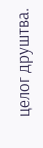целог друштва.